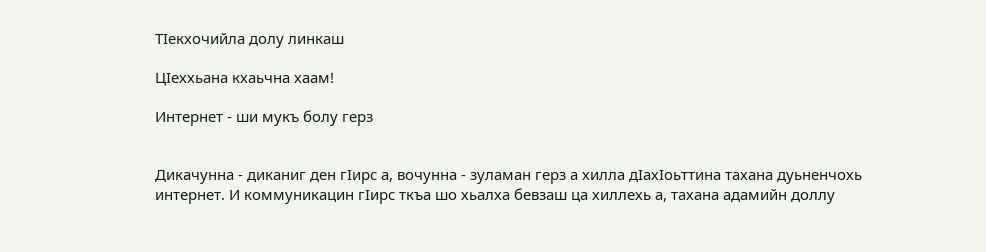ТIекхочийла долу линкаш

ЦIеххьана кхаьчна хаам!

Интернет - ши мукъ болу герз


Дикачунна - диканиг ден гIирс а, вочунна - зуламан герз а хилла дIахIоьттина тахана дуьненчохь интернет. И коммуникацин гIирс ткъа шо хьалха бевзаш ца хиллехь а, тахана адамийн доллу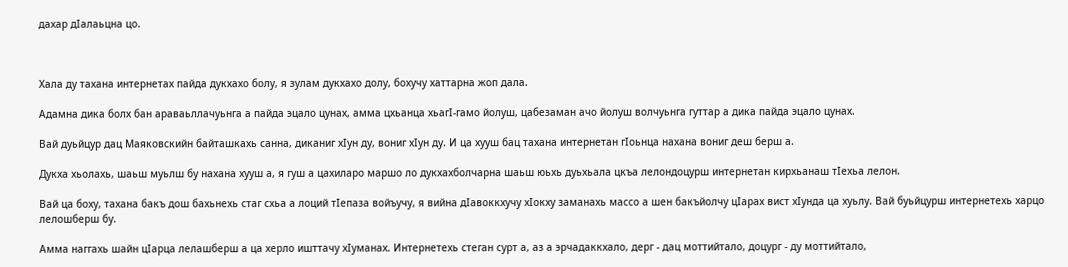дахар дIалаьцна цо.



Хала ду тахана интернетах пайда дукхахо болу, я зулам дукхахо долу, бохучу хаттарна жоп дала.

Адамна дика болх бан араваьллачуьнга а пайда эцало цунах, амма цхьанца хьагI-гамо йолуш, цабезаман ачо йолуш волчуьнга гуттар а дика пайда эцало цунах.

Вай дуьйцур дац Маяковскийн байташкахь санна, диканиг хIун ду, вониг хIун ду. И ца хууш бац тахана интернетан гIоьнца нахана вониг деш берш а.

Дукха хьолахь, шаьш муьлш бу нахана хууш а, я гуш а цaхиларо маршо ло дукхахболчарна шаьш юьхь дуьхьала цкъа лелондоцурш интернетан кирхьанаш тIехьа лелон.

Вай ца боху, тахана бакъ дош бахьнехь стаг схьа а лоций тIепаза войъучу, я вийна дIавоккхучу хIокху заманахь массо а шен бакъйолчу цIарах вист хIунда ца хуьлу. Вай буьйцурш интернетехь харцо лелошберш бу.

Амма наггахь шайн цIарца лелашберш а ца херло ишттачу хIуманах. Интернетехь стеган сурт а, аз а эрчадаккхало, дерг - дац моттийтало, доцург - ду моттийтало,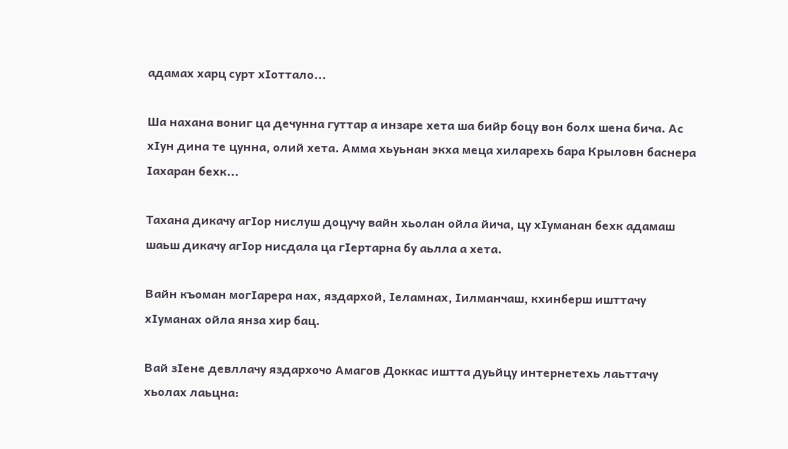адамах харц сурт хIоттало...

Ша нахана вониг ца дечунна гуттар а инзаре хета ша бийр боцу вон болх шена бича. Ас хIун дина те цунна, олий хета. Амма хьуьнан экха меца хиларехь бара Крыловн баснера Iахаран бехк...

Тахана дикачу агIор нислуш доцучу вайн хьолан ойла йича, цу хIуманан бехк адамаш шаьш дикачу агIор нисдала ца гIертарна бу аьлла а хета.

Вайн къоман могIарера нах, яздархой, Iеламнах, Iилманчаш, кхинберш ишттачу хIуманах ойла янза хир бац.

Вай зIене девллачу яздархочо Амагов Доккас иштта дуьйцу интернетехь лаьттачу хьолах лаьцна: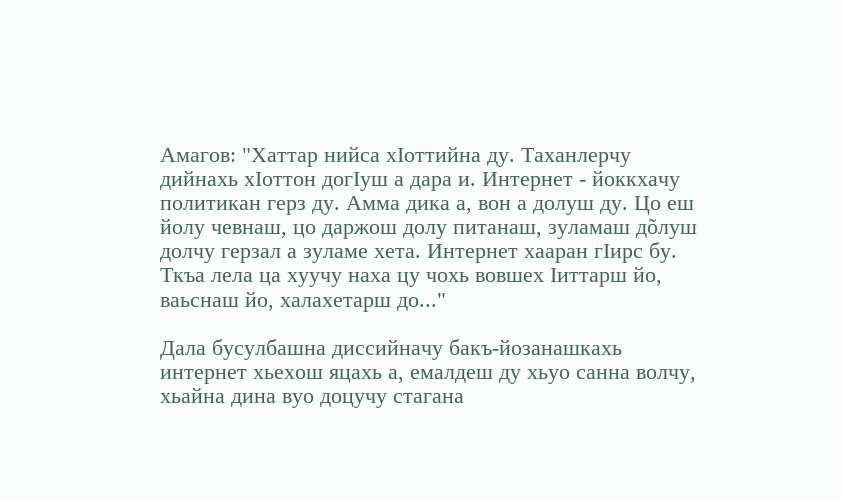Амагов: "Хаттар нийса хIоттийна ду. Таханлерчу дийнахь хIоттон догIуш а дара и. Интернет - йоккхачу политикан герз ду. Амма дика а, вон а долуш ду. Цо еш йолу чевнаш, цо даржош долу питанаш, зуламаш дõлуш долчу герзал а зуламе хета. Интернет хааран гIирс бу. Ткъа лела ца хуучу наха цу чохь вовшех Iиттарш йо, ваьснаш йо, халахетарш до..."

Дала бусулбашна диссийначу бакъ-йозанашкахь интернет хьехош яцахь а, емалдеш ду хьуо санна волчу, хьайна дина вуо доцучу стагана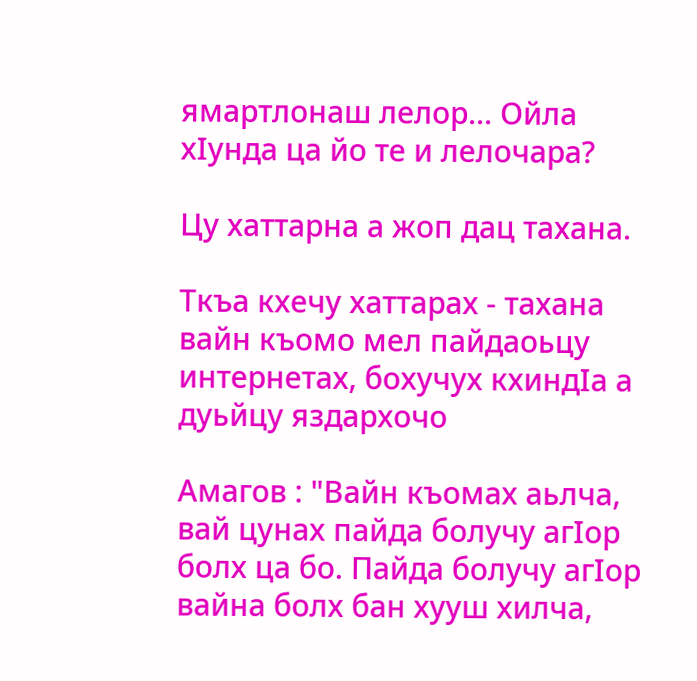ямартлонаш лелор... Ойла хIунда ца йо те и лелочара?

Цу хаттарна а жоп дац тахана.

Ткъа кхечу хаттарах - тахана вайн къомо мел пайдаоьцу интернетах, бохучух кхиндIа а дуьйцу яздархочо

Амагов : "Вайн къомах аьлча, вай цунах пайда болучу агIор болх ца бо. Пайда болучу агIор вайна болх бан хууш хилча,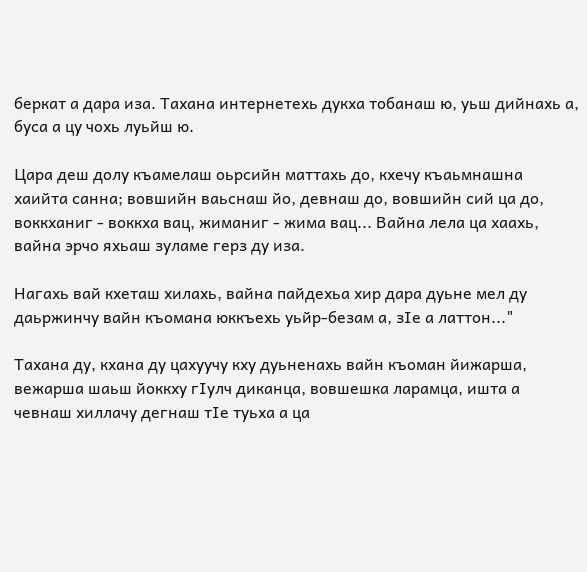беркат а дара иза. Тахана интернетехь дукха тобанаш ю, уьш дийнахь а, буса а цу чохь луьйш ю.

Цара деш долу къамелаш оьрсийн маттахь до, кхечу къаьмнашна хаийта санна; вовшийн ваьснаш йо, девнаш до, вовшийн сий ца до, воккханиг - воккха вац, жиманиг - жима вац... Вайна лела ца хаахь, вайна эрчо яхьаш зуламе герз ду иза.

Нагахь вай кхеташ хилахь, вайна пайдехьа хир дара дуьне мел ду даьржинчу вайн къомана юккъехь уьйр-безам а, зIе а латтон..."

Тахана ду, кхана ду цахуучу кху дуьненахь вайн къоман йижарша, вежарша шаьш йоккху гIулч диканца, вовшешка ларамца, ишта а чевнаш хиллачу дегнаш тIе туьха а ца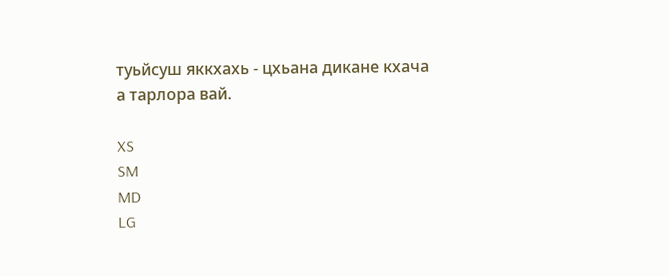туьйсуш яккхахь - цхьана дикане кхача а тарлора вай.

XS
SM
MD
LG